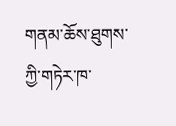གནམ་ཆོས་ཐུགས་ཀྱི་གཏེར་ཁ་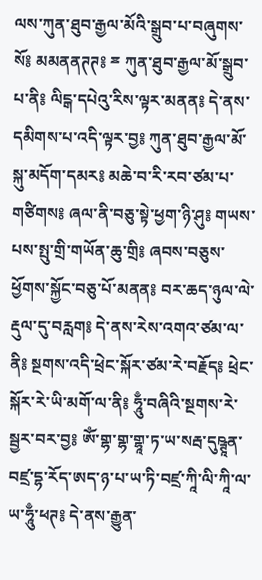ལས་ཀུན་ཐུབ་རྒྱལ་མོའི་སྒྲུབ་པ་བཞུགས་སོ༔ མམནནཊཊ༔ ྈ ཀུན་ཐུབ་རྒྱལ་མོ་སྒྲུབ་པ་ནི༔ ལིངྒ་དཔེའུ་རིས་ལྟར་མནན༔ དེ་ནས་དམིགས་པ་འདི་ལྟར་བྱ༔ ཀུན་ཐུབ་རྒྱལ་མོ་སྐུ་མདོག་དམར༔ མཆེ་བ་རི་རབ་ཙམ་པ་གཙིགས༔ ཞལ་ནི་བཅུ་སྟེ་ཕྱག་ཉི་ཤུ༔ གཡས་པས་སྤུ་གྲི་གཡོན་ཆུ་གྲི༔ ཞབས་བཅུས་ཕྱོགས་སྐྱོང་བཅུ་པོ་མནན༔ བར་ཆད་ཉུལ་ལེ་རྡུལ་དུ་བརླག༔ དེ་ནས་རེས་འགའ་ཙམ་ལ་ནི༔ སྔགས་འདི་ཕྲེང་སྐོར་ཙམ་རེ་བརྗོད༔ ཕྲེང་སྐོར་རེ་ཡི་མགོ་ལ་ནི༔ ཧཱུྃ་བཞིའི་སྔགས་རེ་སྦྱར་བར་བྱ༔ ཨོཾ་གྷ་གྷ་གྷཱ་ཏ་ཡ་སརྦ་དུཥྚཱན་བཛྲ་དྷ་རོད་ཨད་ཉ་པ་ཡ་ཏི་བཛྲ་ཀཱི་ལི་ཀཱི་ལ་ཡ་ཧཱུྃ་ཕཊ༔ དེ་ནས་རྒྱུན་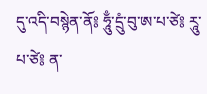དུ་འདི་བསྙེན་ནོ༔ ཧཱུྃ་དྲུཾ་བུ་ཨ་པ་ཙེ༔ རཱུ་པ་ཙེ༔ ན་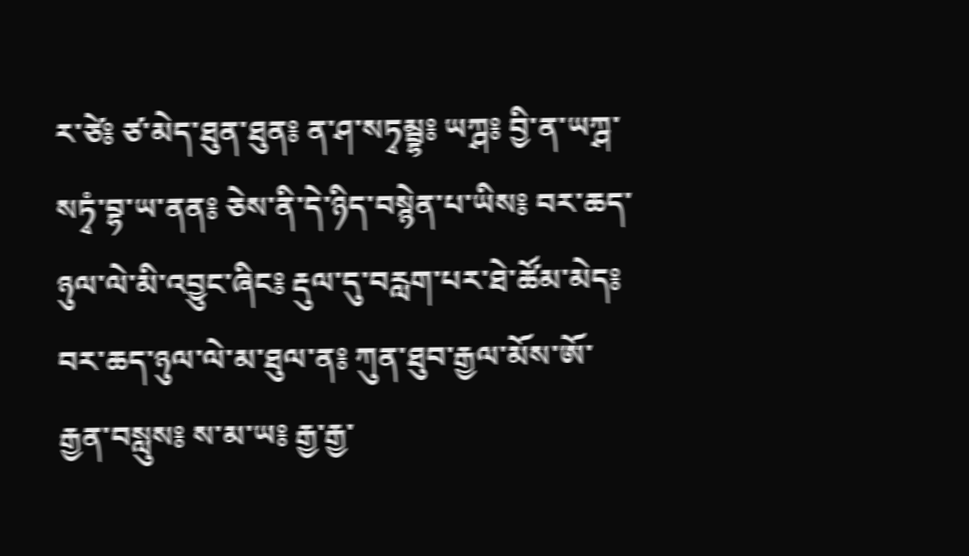ར་ཙེ༔ ཙ་མེད་ཐུན་ཐུན༔ ན་ཤ་སཏྭམྦྷ༔ ཡཀྴ༔ བྱི་ན་ཡཀྴ་སཏྭཾ་བྷ་ཡ་ནན༔ ཅེས་ནི་དེ་ཉིད་བསྙེན་པ་ཡིས༔ བར་ཆད་ཉུལ་ལེ་མི་འབྱུང་ཞིང༔ རྡུལ་དུ་བརླག་པར་ཐེ་ཚོམ་མེད༔ བར་ཆད་ཉུལ་ལེ་མ་ཐུལ་ན༔ ཀུན་ཐུབ་རྒྱལ་མོས་ཨོ་རྒྱན་བསླུས༔ ས་མ་ཡ༔ རྒྱ་རྒྱ་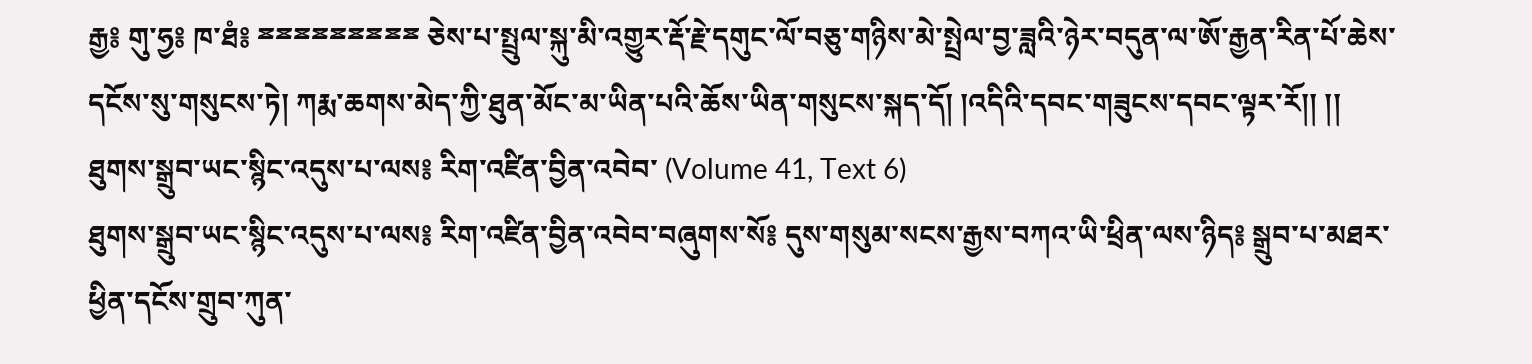རྒྱ༔ གུ་ཧྱ༔ ཁ་ཐཾ༔ ྈྈྈྈྈྈྈྈྈ ཅེས་པ་སྤྲུལ་སྐུ་མི་འགྱུར་རྡོ་རྗེ་དགུང་ལོ་བཅུ་གཉིས་མེ་སྤྲེལ་བྱ་ཟླའི་ཉེར་བདུན་ལ་ཨོ་རྒྱན་རིན་པོ་ཆེས་དངོས་སུ་གསུངས་ཏེ། ཀརྨ་ཆགས་མེད་ཀྱི་ཐུན་མོང་མ་ཡིན་པའི་ཆོས་ཡིན་གསུངས་སྐད་དོ། །འདིའི་དབང་གཟུངས་དབང་ལྟར་རོ།། །།
ཐུགས་སྒྲུབ་ཡང་སྙིང་འདུས་པ་ལས༔ རིག་འཛིན་བྱིན་འབེབ་ (Volume 41, Text 6)
ཐུགས་སྒྲུབ་ཡང་སྙིང་འདུས་པ་ལས༔ རིག་འཛིན་བྱིན་འབེབ་བཞུགས་སོ༔ དུས་གསུམ་སངས་རྒྱས་བཀའ་ཡི་ཕྲིན་ལས་ཉིད༔ སྒྲུབ་པ་མཐར་ཕྱིན་དངོས་གྲུབ་ཀུན་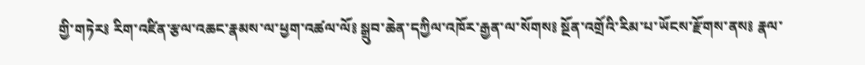གྱི་གཏེར༔ རིག་འཛིན་རྩལ་འཆང་རྣམས་ལ་ཕྱག་འཚལ་ལོ༔ སྒྲུབ་ཆེན་དཀྱིལ་འཁོར་རྒྱན་ལ་སོགས༔ སྔོན་འགྲོའི་རིམ་པ་ཡོངས་རྫོགས་ནས༔ རྣལ་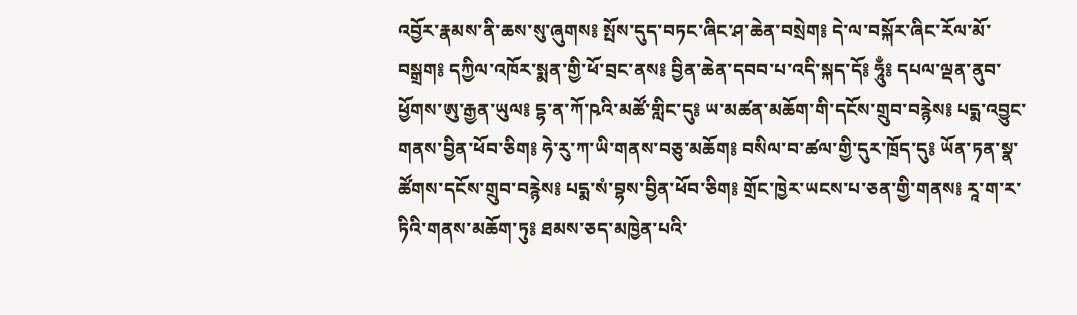འབྱོར་རྣམས་ནི་ཆས་སུ་ཞུགས༔ སྤོས་དུད་བཏང་ཞིང་ཤ་ཆེན་བསྲེག༔ དེ་ལ་བསྐོར་ཞིང་རོལ་མོ་བསྒྲག༔ དཀྱིལ་འཁོར་སྨན་གྱི་ཕོ་བྲང་ནས༔ བྱིན་ཆེན་དབབ་པ་འདི་སྐད་དོ༔ ཧཱུྃ༔ དཔལ་ལྡན་ནུབ་ཕྱོགས་ཨུ་རྒྱན་ཡུལ༔ དྷ་ན་ཀོ་ཥའི་མཚོ་གླིང་དུ༔ ཡ་མཚན་མཆོག་གི་དངོས་གྲུབ་བརྙེས༔ པདྨ་འབྱུང་གནས་བྱིན་ཕོབ་ཅིག༔ ཧེ་རུ་ཀ་ཡི་གནས་བཅུ་མཆོག༔ བསིལ་བ་ཚལ་གྱི་དུར་ཁྲོད་དུ༔ ཡོན་ཏན་སྣ་ཚོགས་དངོས་གྲུབ་བརྙེས༔ པདྨ་སཾ་བྷས་བྱིན་ཕོབ་ཅིག༔ གྲོང་ཁྱེར་ཡངས་པ་ཅན་གྱི་གནས༔ རཱ་ག་ར་ཏིའི་གནས་མཆོག་ཏུ༔ ཐམས་ཅད་མཁྱེན་པའི་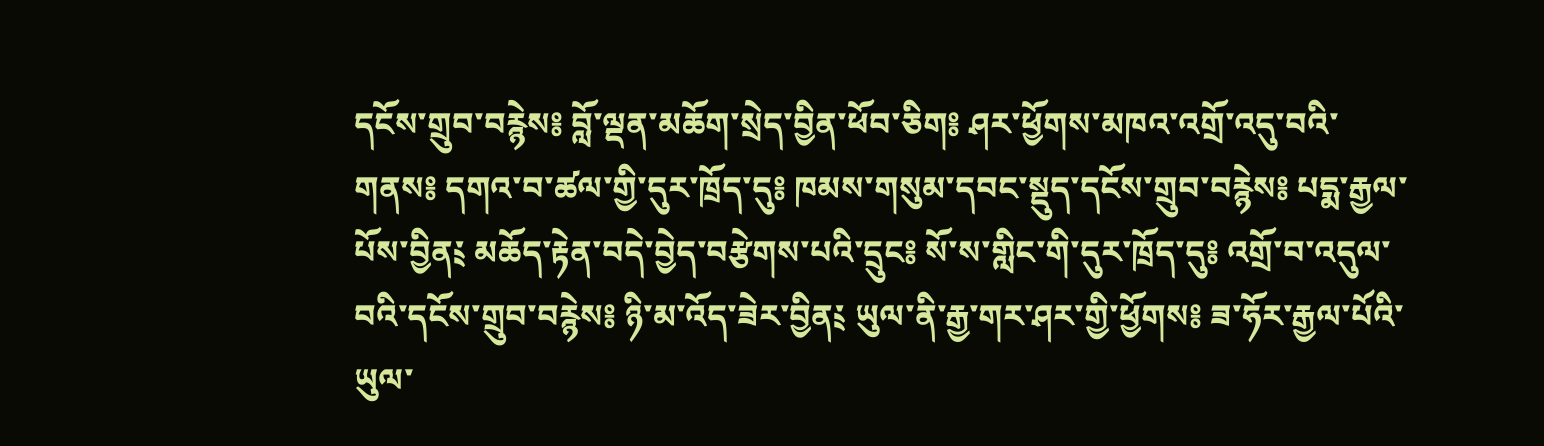དངོས་གྲུབ་བརྙེས༔ བློ་ལྡན་མཆོག་སྲེད་བྱིན་ཕོབ་ཅིག༔ ཤར་ཕྱོགས་མཁའ་འགྲོ་འདུ་བའི་གནས༔ དགའ་བ་ཚལ་གྱི་དུར་ཁྲོད་དུ༔ ཁམས་གསུམ་དབང་སྡུད་དངོས་གྲུབ་བརྙེས༔ པདྨ་རྒྱལ་པོས་བྱིན༴ མཆོད་རྟེན་བདེ་བྱེད་བརྩེགས་པའི་དྲུང༔ སོ་ས་གླིང་གི་དུར་ཁྲོད་དུ༔ འགྲོ་བ་འདུལ་བའི་དངོས་གྲུབ་བརྙེས༔ ཉི་མ་འོད་ཟེར་བྱིན༴ ཡུལ་ནི་རྒྱ་གར་ཤར་གྱི་ཕྱོགས༔ ཟ་ཧོར་རྒྱལ་པོའི་ཡུལ་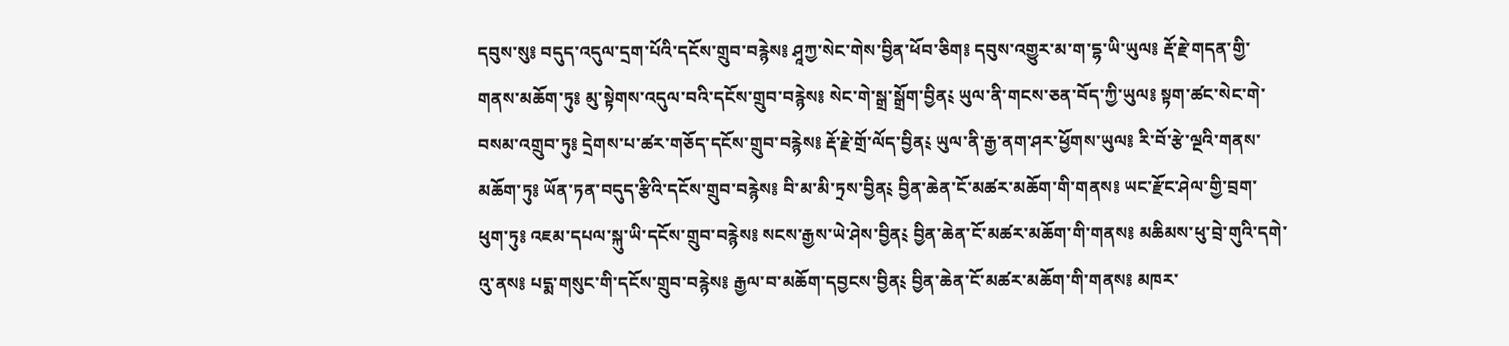དབུས་སུ༔ བདུད་འདུལ་དྲག་པོའི་དངོས་གྲུབ་བརྙེས༔ ཤཱཀྱ་སེང་གེས་བྱིན་ཕོབ་ཅིག༔ དབུས་འགྱུར་མ་ག་དྷ་ཡི་ཡུལ༔ རྡོ་རྗེ་གདན་གྱི་གནས་མཆོག་ཏུ༔ མུ་སྟེགས་འདུལ་བའི་དངོས་གྲུབ་བརྙེས༔ སེང་གེ་སྒྲ་སྒྲོག་བྱིན༴ ཡུལ་ནི་གངས་ཅན་བོད་ཀྱི་ཡུལ༔ སྟག་ཚང་སེང་གེ་བསམ་འགྲུབ་ཏུ༔ དྲེགས་པ་ཚར་གཅོད་དངོས་གྲུབ་བརྙེས༔ རྡོ་རྗེ་གྲོ་ལོད་བྱིན༴ ཡུལ་ནི་རྒྱ་ནག་ཤར་ཕྱོགས་ཡུལ༔ རི་བོ་རྩེ་ལྔའི་གནས་མཆོག་ཏུ༔ ཡོན་ཏན་བདུད་རྩིའི་དངོས་གྲུབ་བརྙེས༔ བི་མ་མི་ཏྲས་བྱིན༴ བྱིན་ཆེན་ངོ་མཚར་མཆོག་གི་གནས༔ ཡང་རྫོང་ཤེལ་གྱི་བྲག་ཕུག་ཏུ༔ འཇམ་དཔལ་སྐུ་ཡི་དངོས་གྲུབ་བརྙེས༔ སངས་རྒྱས་ཡེ་ཤེས་བྱིན༴ བྱིན་ཆེན་ངོ་མཚར་མཆོག་གི་གནས༔ མཆིམས་ཕུ་བྲེ་གུའི་དགེ་འུ་ནས༔ པདྨ་གསུང་གི་དངོས་གྲུབ་བརྙེས༔ རྒྱལ་བ་མཆོག་དབྱངས་བྱིན༴ བྱིན་ཆེན་ངོ་མཚར་མཆོག་གི་གནས༔ མཁར་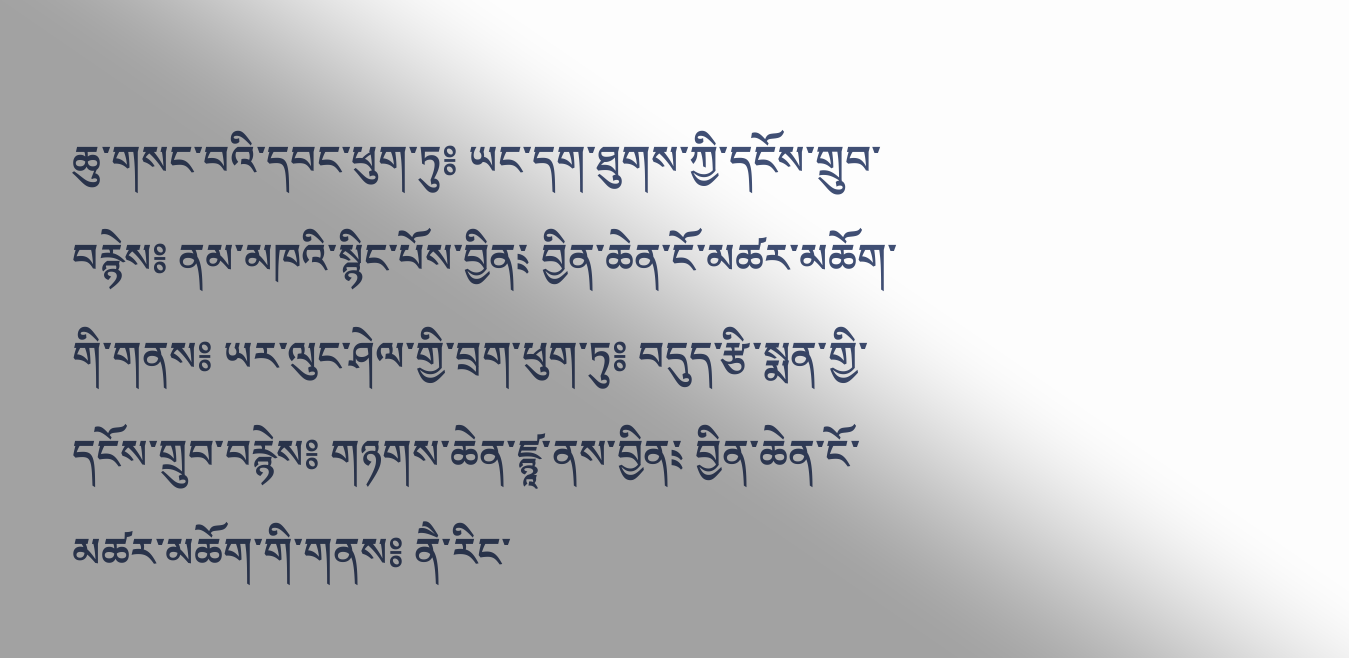ཆུ་གསང་བའི་དབང་ཕུག་ཏུ༔ ཡང་དག་ཐུགས་ཀྱི་དངོས་གྲུབ་བརྙེས༔ ནམ་མཁའི་སྙིང་པོས་བྱིན༴ བྱིན་ཆེན་ངོ་མཚར་མཆོག་གི་གནས༔ ཡར་ལུང་ཤེལ་གྱི་བྲག་ཕུག་ཏུ༔ བདུད་རྩི་སྨན་གྱི་དངོས་གྲུབ་བརྙེས༔ གཉགས་ཆེན་ཛྙཱ་ནས་བྱིན༴ བྱིན་ཆེན་ངོ་མཚར་མཆོག་གི་གནས༔ ནཻ་རིང་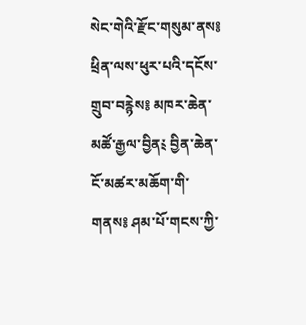སེང་གེའི་རྫོང་གསུམ་ནས༔ ཕྲིན་ལས་ཕུར་པའི་དངོས་གྲུབ་བརྙེས༔ མཁར་ཆེན་མཚོ་རྒྱལ་བྱིན༴ བྱིན་ཆེན་ངོ་མཚར་མཆོག་གི་གནས༔ ཤམ་པོ་གངས་ཀྱི་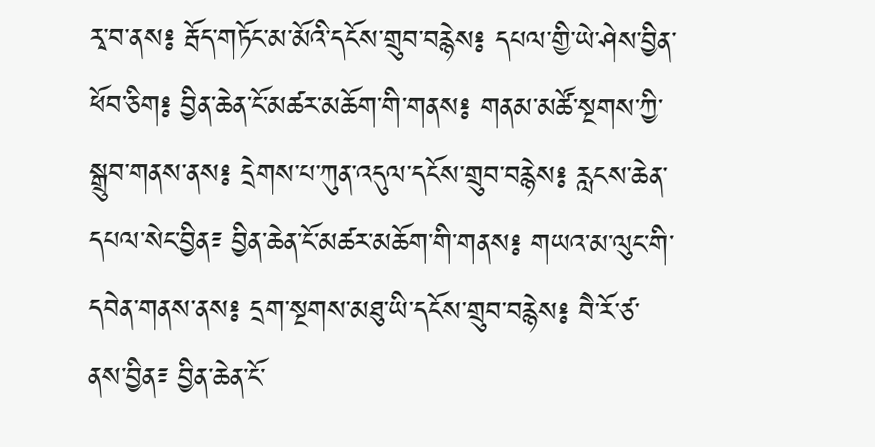རྭ་བ་ནས༔ རྦོད་གཏོང་མ་མོའི་དངོས་གྲུབ་བརྙེས༔ དཔལ་གྱི་ཡེ་ཤེས་བྱིན་ཕོབ་ཅིག༔ བྱིན་ཆེན་ངོ་མཚར་མཆོག་གི་གནས༔ གནམ་མཚོ་སྔགས་ཀྱི་སྒྲུབ་གནས་ནས༔ དྲེགས་པ་ཀུན་འདུལ་དངོས་གྲུབ་བརྙེས༔ རླངས་ཆེན་དཔལ་སེང་བྱིན༴ བྱིན་ཆེན་ངོ་མཚར་མཆོག་གི་གནས༔ གཡའ་མ་ལུང་གི་དབེན་གནས་ནས༔ དྲག་སྔགས་མཐུ་ཡི་དངོས་གྲུབ་བརྙེས༔ བཻ་རོ་ཙ་ནས་བྱིན༴ བྱིན་ཆེན་ངོ་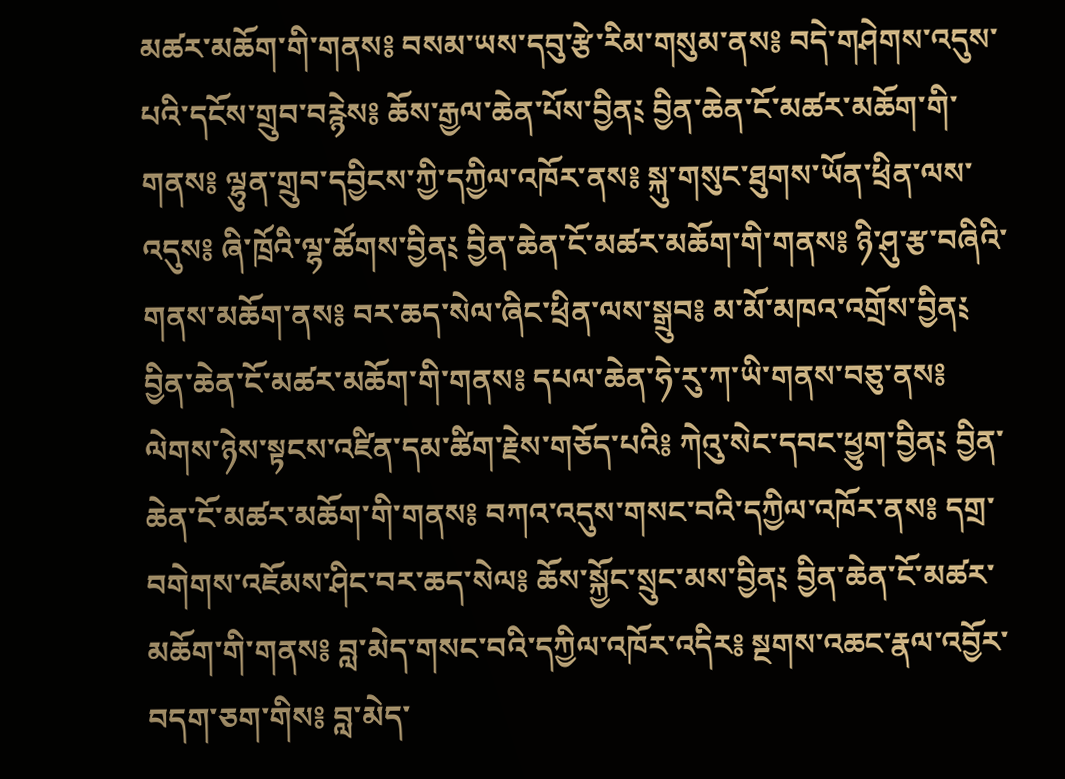མཚར་མཆོག་གི་གནས༔ བསམ་ཡས་དབུ་རྩེ་རིམ་གསུམ་ནས༔ བདེ་གཤེགས་འདུས་པའི་དངོས་གྲུབ་བརྙེས༔ ཆོས་རྒྱལ་ཆེན་པོས་བྱིན༴ བྱིན་ཆེན་ངོ་མཚར་མཆོག་གི་གནས༔ ལྷུན་གྲུབ་དབྱིངས་ཀྱི་དཀྱིལ་འཁོར་ནས༔ སྐུ་གསུང་ཐུགས་ཡོན་ཕྲིན་ལས་འདུས༔ ཞི་ཁྲོའི་ལྷ་ཚོགས་བྱིན༴ བྱིན་ཆེན་ངོ་མཚར་མཆོག་གི་གནས༔ ཉི་ཤུ་རྩ་བཞིའི་གནས་མཆོག་ནས༔ བར་ཆད་སེལ་ཞིང་ཕྲིན་ལས་སྒྲུབ༔ མ་མོ་མཁའ་འགྲོས་བྱིན༴ བྱིན་ཆེན་ངོ་མཚར་མཆོག་གི་གནས༔ དཔལ་ཆེན་ཧེ་རུ་ཀ་ཡི་གནས་བཅུ་ནས༔ ལེགས་ཉེས་སྟངས་འཛིན་དམ་ཚིག་རྗེས་གཅོད་པའི༔ ཀེའུ་སེང་དབང་ཕྱུག་བྱིན༴ བྱིན་ཆེན་ངོ་མཚར་མཆོག་གི་གནས༔ བཀའ་འདུས་གསང་བའི་དཀྱིལ་འཁོར་ནས༔ དགྲ་བགེགས་འཇོམས་ཤིང་བར་ཆད་སེལ༔ ཆོས་སྐྱོང་སྲུང་མས་བྱིན༴ བྱིན་ཆེན་ངོ་མཚར་མཆོག་གི་གནས༔ བླ་མེད་གསང་བའི་དཀྱིལ་འཁོར་འདིར༔ སྔགས་འཆང་རྣལ་འབྱོར་བདག་ཅག་གིས༔ བླ་མེད་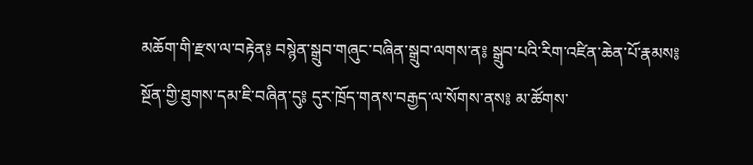མཆོག་གི་རྫས་ལ་བརྟེན༔ བསྙེན་སྒྲུབ་གཞུང་བཞིན་སྒྲུབ་ལགས་ན༔ སྒྲུབ་པའི་རིག་འཛིན་ཆེན་པོ་རྣམས༔ སྔོན་གྱི་ཐུགས་དམ་ཇི་བཞིན་དུ༔ དུར་ཁྲོད་གནས་བརྒྱད་ལ་སོགས་ནས༔ མ་ཚོགས་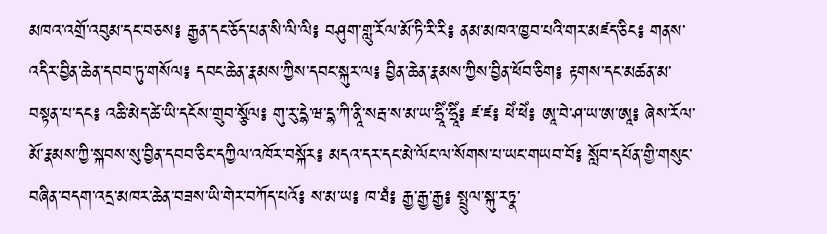མཁའ་འགྲོ་འབུམ་དང་བཅས༔ རྒྱན་དང་ཅོད་པན་སི་ལི་ལི༔ བཤུག་གླུ་རོལ་མོ་ཏི་རི་རི༔ ནམ་མཁའ་ཁྱབ་པའི་གར་མཛད་ཅིང༔ གནས་འདིར་བྱིན་ཆེན་དབབ་ཏུ་གསོལ༔ དབང་ཆེན་རྣམས་ཀྱིས་དབང་སྐུར་ལ༔ བྱིན་ཆེན་རྣམས་ཀྱིས་བྱིན་ཕོབ་ཅིག༔ རྟགས་དང་མཚན་མ་བསྟན་པ་དང༔ འཆི་མེད་ཚེ་ཡི་དངོས་གྲུབ་སྩོལ༔ གུ་རུ་དྷེ་ཝ་དྷ་ཀི་ནཱི་སརྦ་ས་མ་ཡ་ཧྲཱིཾ་ཧྲཱིཾ༔ ཛ་ཛ༔ ཕེཾ་ཕེཾ༔ ཨཱ་བེ་ཤ་ཡ་ཨ་ཨཱ༔ ཞེས་རོལ་མོ་རྣམས་ཀྱི་སྐབས་སུ་བྱིན་དབབ་ཅིང་དཀྱིལ་འཁོར་བསྐོར༔ མདའ་དར་དང་མེ་ལོང་ལ་སོགས་པ་ཡང་གཡབ་བོ༔ སློབ་དཔོན་གྱི་གསུང་བཞིན་བདག་འདྲ་མཁར་ཆེན་བཟས་ཡི་གེར་བཀོད་པའོ༔ ས་མ་ཡ༔ ཁ་ཐཾ༔ རྒྱ་རྒྱ་རྒྱ༔ སྤྲུལ་སྐུ་རཏྣ་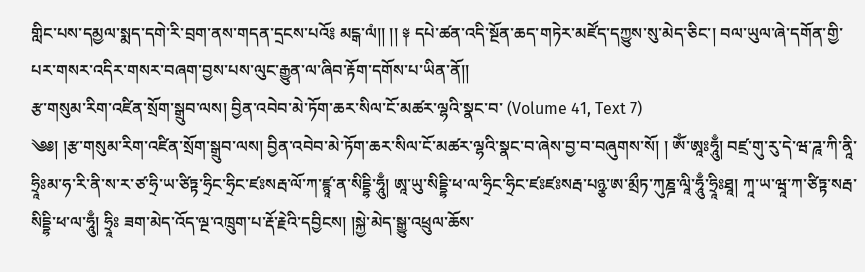གླིང་པས་དམྱལ་སྨད་དགེ་རི་བྲག་ནས་གདན་དྲངས་པའོ༔ མངྒ་ལཾ།། །། ༈ དཔེ་ཚན་འདི་སྔོན་ཆད་གཏེར་མཛོད་དཀྱུས་སུ་མེད་ཅིང་། བལ་ཡུལ་ཞེ་དགོན་གྱི་པར་གསར་འདིར་གསར་བཞག་བྱས་པས་ལུང་རྒྱུན་ལ་ཞིབ་རྟོག་དགོས་པ་ཡིན་ནོ།།
རྩ་གསུམ་རིག་འཛིན་སྲོག་སྒྲུབ་ལས། བྱིན་འབེབ་མེ་ཏོག་ཆར་སིལ་ངོ་མཚར་ལྷའི་སྣང་བ་ (Volume 41, Text 7)
༄༅། །རྩ་གསུམ་རིག་འཛིན་སྲོག་སྒྲུབ་ལས། བྱིན་འབེབ་མེ་ཏོག་ཆར་སིལ་ངོ་མཚར་ལྷའི་སྣང་བ་ཞེས་བྱ་བ་བཞུགས་སོ། ། ཨོཾ་ཨཱཿཧཱུྃ། བཛྲ་གུ་རུ་དེ་ཝ་ཌཱ་ཀི་ནཱི་ཧྲཱིཿམ་ཧ་རི་ནི་ས་ར་ཙ་ཧྲི་ཡ་ཙིཏྟ་ཧྲིང་ཧྲིང་ཛཿསརྦ་ལོ་ཀ་ཛྙཱ་ན་སིདྡྷི་ཧཱུྃ། ཨཱ་ཡུ་སིདྡྷི་ཕ་ལ་ཧྲིང་ཧྲིང་ཛཿཛཿསརྦ་པཉྩ་ཨ་མྲྀཏ་ཀུཎྜ་ལཱི་ཧཱུྃ་ཧྲཱིཿཐཱ། ཀཱ་ཡ་ཝཱ་ཀ་ཙིཏྟ་སརྦ་སིདྡྷི་ཕ་ལ་ཧཱུྃ། ཧྲཱིཿ ཟག་མེད་འོད་ལྔ་འཁྲུག་པ་རྡོ་རྗེའི་དབྱིངས། །སྐྱེ་མེད་སྒྱུ་འཕྲུལ་ཆོས་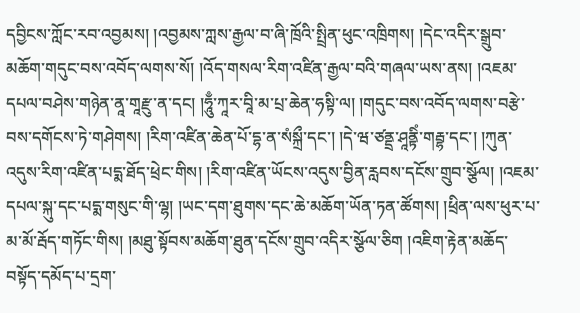དབྱིངས་ཀློང་རབ་འབྱམས། །འབྱམས་ཀླས་རྒྱལ་བ་ཞི་ཁྲོའི་སྤྲིན་ཕུང་འཁྲིགས། །དེང་འདིར་སྒྲུབ་མཆོག་གདུང་བས་འབོད་ལགས་སོ། །འོད་གསལ་རིག་འཛིན་རྒྱལ་བའི་གཞལ་ཡས་ནས། །འཇམ་དཔལ་བཤེས་གཉེན་ནཱ་གཱརྫུ་ན་དང། །ཧཱུྃ་ཀཱར་བཱི་མ་པྲ་ཆེན་ཧསྟི་ལ། །གདུང་བས་འབོད་ལགས་བརྩེ་བས་དགོངས་ཏེ་གཤེགས། །རིག་འཛིན་ཆེན་པོ་དྷ་ན་སཾསྐྲྀ་དང་། །དེ་ཝ་ཙནྡྲ་ཤཱནྟིཾ་གརྦྷ་དང་། །ཀུན་འདུས་རིག་འཛིན་པདྨ་ཐོད་ཕྲེང་གིས། །རིག་འཛིན་ཡོངས་འདུས་བྱིན་རླབས་དངོས་གྲུབ་སྩོལ། །འཇམ་དཔལ་སྐུ་དང་པདྨ་གསུང་གི་ལྷ། །ཡང་དག་ཐུགས་དང་ཆེ་མཆོག་ཡོན་ཏན་ཚོགས། །ཕྲིན་ལས་ཕུར་པ་མ་མོ་རྦོད་གཏོང་གིས། །མཐུ་སྟོབས་མཆོག་ཐུན་དངོས་གྲུབ་འདིར་སྩོལ་ཅིག །འཇིག་རྟེན་མཆོད་བསྟོད་དམོད་པ་དྲག་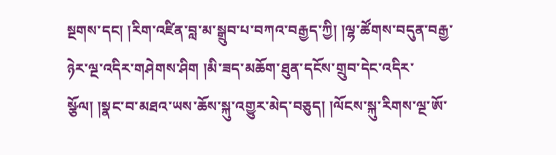སྔགས་དང། །རིག་འཛིན་བླ་མ་སྒྲུབ་པ་བཀའ་བརྒྱད་ཀྱི། །ལྷ་ཚོགས་བདུན་བརྒྱ་ཉེར་ལྔ་འདིར་གཤེགས་ཤིག །མི་ཟད་མཆོག་ཐུན་དངོས་གྲུབ་དེང་འདིར་སྩོལ། །སྣང་བ་མཐའ་ཡས་ཆོས་སྐུ་འགྱུར་མེད་བཅུད། །ལོངས་སྐུ་རིགས་ལྔ་ཨོ་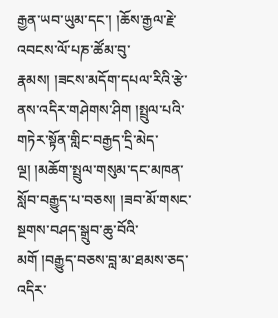རྒྱན་ཡབ་ཡུམ་དང་། །ཆོས་རྒྱལ་རྗེ་འབངས་ལོ་པཎ་ཚོམ་བུ་རྣམས། །ཟངས་མདོག་དཔལ་རིའི་རྩེ་ནས་འདིར་གཤེགས་ཤིག །སྤྲུལ་པའི་གཏེར་སྟོན་གླིང་བརྒྱད་དྲི་མེད་ལྔ། །མཆོག་སྤྲུལ་གསུམ་དང་མཁན་སློབ་བརྒྱུད་པ་བཅས། །ཟབ་མོ་གསང་སྔགས་བཤད་སྒྲུབ་ཆུ་བོའི་མགོ །བརྒྱུད་བཅས་བླ་མ་ཐམས་ཅད་འདིར་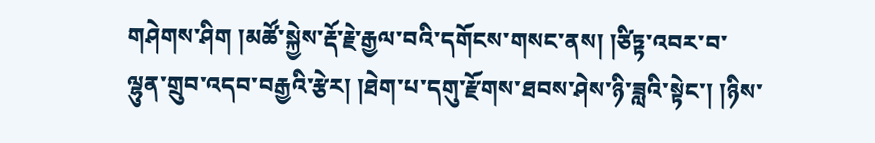གཤེགས་ཤིག །མཚོ་སྐྱེས་རྡོ་རྗེ་རྒྱལ་བའི་དགོངས་གསང་ནས། །ཙིཏྟ་འབར་བ་ལྷུན་གྲུབ་འདབ་བརྒྱའི་རྩེར། །ཐེག་པ་དགུ་རྫོགས་ཐབས་ཤེས་ཉི་ཟླའི་སྟེང་། །ཉིས་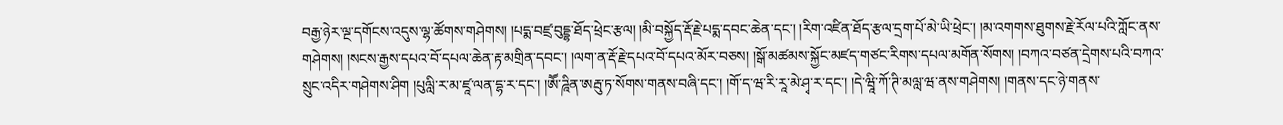བརྒྱ་ཉེར་ལྔ་དགོངས་འདུས་ལྷ་ཚོགས་གཤེགས། །པདྨ་བཛྲ་བུདྡྷ་ཐོད་ཕྲེང་རྩལ། །མི་བསྐྱོད་རྡོ་རྗེ་པདྨ་དབང་ཆེན་དང་། །རིག་འཛིན་ཐོད་རྩལ་དྲག་པོ་མེ་ཡི་ཕྲེང་། །མ་འགགས་ཐུགས་རྗེ་རོལ་པའི་ཀློང་ནས་གཤེགས། །སངས་རྒྱས་དཔའ་བོ་དཔལ་ཆེན་རྟ་མགྲིན་དབང་། །ལག་ན་རྡོ་རྗེ་དཔའ་བོ་དཔའ་མོར་བཅས། །སྒོ་མཚམས་སྐྱོང་མཛད་གཙང་རིགས་དཔལ་མགོན་སོགས། །བཀའ་བཙན་དྲེགས་པའི་བཀའ་སྲུང་འདིར་གཤེགས་ཤིག །པུལླི་ར་མ་ཛཱ་ལན་དྷ་ར་དང་། །ཨཽ་ཌཱིན་ཨརྦུ་ཏ་སོགས་གནས་བཞི་དང་། །གོ་ད་ཝ་རི་རཱ་མེ་ཤྭ་ར་དང་། །དེ་ཝཱི་ཀོ་ཊི་མལླ་ཝ་ནས་གཤེགས། །གནས་དང་ཉེ་གནས་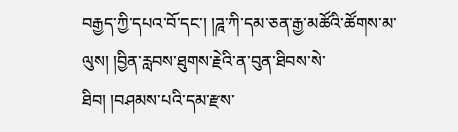བརྒྱད་ཀྱི་དཔའ་བོ་དང་། །ཌཱ་ཀི་དམ་ཅན་རྒྱ་མཚོའི་ཚོགས་མ་ལུས། །བྱིན་རླབས་ཐུགས་རྗེའི་ན་བུན་ཐིབས་སེ་ཐིབ། །བཤམས་པའི་དམ་རྫས་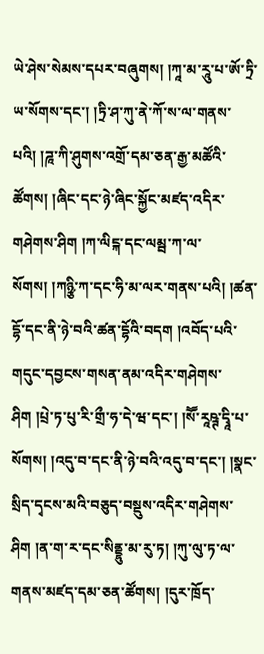ཡེ་ཤེས་སེམས་དཔར་བཞུགས། །ཀཱ་མ་རཱུ་པ་ཨོ་ཏྲི་ཡ་སོགས་དང་། །ཏྲི་ཤ་ཀུ་ནེ་ཀོ་ས་ལ་གནས་པའི། །ཌཱ་ཀི་ཤུགས་འགྲོ་དམ་ཅན་རྒྱ་མཚོའི་ཚོགས། །ཞིང་དང་ཉེ་ཞིང་སྐྱོང་མཛད་འདིར་གཤེགས་ཤིག །ཀ་ལིངྐ་དང་ལམྦ་ཀ་ལ་སོགས། །ཀཉྩི་ཀ་དང་ཧི་མ་ལར་གནས་པའི། །ཚན་དྷོ་དང་ནི་ཉེ་བའི་ཚན་དྷོའི་བདག །འབོད་པའི་གདུང་དབྱངས་གསན་ནམ་འདིར་གཤེགས་ཤིག །པྲེ་ཏ་པུ་རི་གྲྀ་ཧ་དེ་ཝ་དང་། །སཽ་རཱཥྚ་དྭཱི་པ་སོགས། །འདུ་བ་དང་ནི་ཉེ་བའི་འདུ་བ་དང་། །སྣང་སྲིད་དྭངས་མའི་བཅུད་བསྡུས་འདིར་གཤེགས་ཤིག །ན་ག་ར་དང་སིནྡྷུ་མ་རུ་ཏ། །ཀུ་ལུ་ཏ་ལ་གནས་མཛད་དམ་ཅན་ཚོགས། །དུར་ཁྲོད་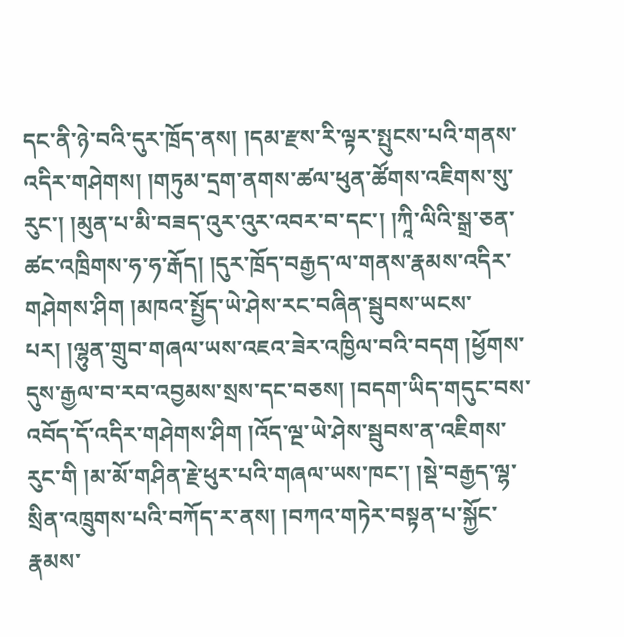དང་ནི་ཉེ་བའི་དུར་ཁྲོད་ནས། །དམ་རྫས་རི་ལྟར་སྤུངས་པའི་གནས་འདིར་གཤེགས། །གཏུམ་དྲག་ནགས་ཚལ་ཕུན་ཚོགས་འཇིགས་སུ་རུང་། །མུན་པ་མི་བཟད་འུར་འུར་འབར་བ་དང་། །ཀཱི་ལིའི་སྒྲ་ཅན་ཚང་འཁྲིགས་ཧ་ཧ་རྒོད། །དུར་ཁྲོད་བརྒྱད་ལ་གནས་རྣམས་འདིར་གཤེགས་ཤིག །མཁའ་སྤྱོད་ཡེ་ཤེས་རང་བཞིན་སྦུབས་ཡངས་པར། །ལྷུན་གྲུབ་གཞལ་ཡས་འཇའ་ཟེར་འཁྱིལ་བའི་བདག །ཕྱོགས་དུས་རྒྱལ་བ་རབ་འབྱམས་སྲས་དང་བཅས། །བདག་ཡིད་གདུང་བས་འབོད་དོ་འདིར་གཤེགས་ཤིག །འོད་ལྔ་ཡེ་ཤེས་སྦུབས་ན་འཇིགས་རུང་གི །མ་མོ་གཤིན་རྗེ་ཕུར་པའི་གཞལ་ཡས་ཁང་། །སྡེ་བརྒྱད་ལྷ་སྲིན་འཁྲུགས་པའི་བཀོད་ར་ནས། །བཀའ་གཏེར་བསྟན་པ་སྐྱོང་རྣམས་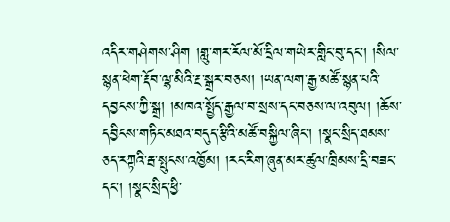འདིར་གཤེགས་ཤིག །གླུ་གར་རོལ་མོ་དྲིལ་གཡེར་གླིང་བུ་དང་། །སིལ་སྙན་ཕེག་རྡོབ་ལྷ་མིའི་རྔ་སྒྲར་བཅས། །ཡན་ལག་རྒྱ་མཚོ་སྙན་པའི་དབྱངས་ཀྱི་སྒྲ། །མཁའ་སྤྱོད་རྒྱལ་བ་སྲས་དང་བཅས་ལ་འབུལ། །ཆོས་དབྱིངས་གཏིང་མཐའ་བདུད་རྩིའི་མཚོ་བསྐྱིལ་ཞིང་། །སྣང་སྲིད་ཐམས་ཅད་རཀྟའི་རྦ་སྤུངས་འཁྱོམ། །རང་རིག་ཞུན་མར་ཚུལ་ཁྲིམས་དྲི་བཟང་དང་། །སྣང་སྲིད་ཕྱི་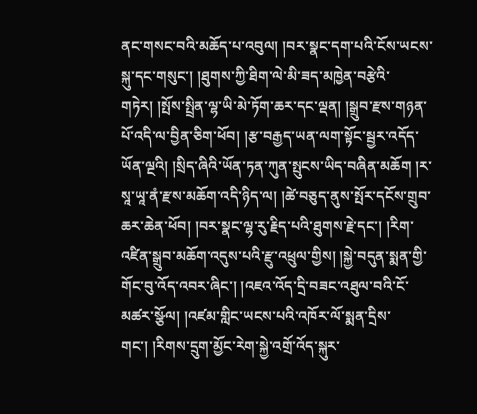ནང་གསང་བའི་མཆོད་པ་འབུལ། །བར་སྣང་དག་པའི་ངོས་ཡངས་སྐུ་དང་གསུང་། །ཐུགས་ཀྱི་ཐིག་ལེ་མི་ཟད་མཁྱེན་བརྩེའི་གཏེར། །སྤོས་སྤྲིན་ལྷ་ཡི་མེ་ཏོག་ཆར་དང་ལྡན། །སྒྲུབ་རྫས་གཉན་པོ་འདི་ལ་བྱིན་ཅིག་ཕོབ། །རྩ་བརྒྱད་ཡན་ལག་སྟོང་སྦྱར་འདོད་ཡོན་ལྔའི། །སྲིད་ཞིའི་ཡོན་ཏན་ཀུན་སྤུངས་ཡིད་བཞིན་མཆོག །ར་སཱ་ཡཱ་ནཾ་རྫས་མཆོག་འདི་ཉིད་ལ། །ཚེ་བཅུད་ནུས་སྤོར་དངོས་གྲུབ་ཆར་ཆེན་ཕོབ། །བར་སྣང་ལྷ་རུ་རྗིད་པའི་ཐུགས་རྗེ་དང་། །རིག་འཛིན་སྒྲུབ་མཆོག་འདུས་པའི་རྫུ་འཕྲུལ་གྱིས། །སྐྱེ་བདུན་སྨན་གྱི་གོང་བུ་འོད་འབར་ཞིང་། །འཇའ་འོད་དྲི་བཟང་འཐུལ་བའི་ངོ་མཚར་སྩོལ། །འཛམ་གླིང་ཡངས་པའི་འཁོར་ལོ་སྨན་དྲིས་གང་། །རིགས་དྲུག་མྱོང་རེག་སྐྱེ་འགྲོ་འོད་སྐུར་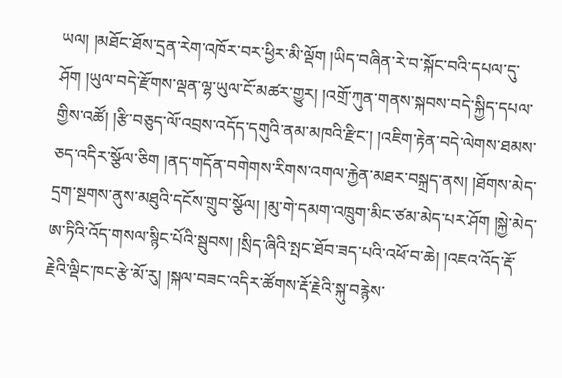ཡལ། །མཐོང་ཐོས་དྲན་རེག་འཁོར་བར་ཕྱིར་མི་ལྡོག །ཡིད་བཞིན་རེ་བ་སྐོང་བའི་དཔལ་དུ་ཤོག །ཡུལ་བདེ་རྫོགས་ལྡན་ལྷ་ཡུལ་ངོ་མཚར་གྱུར། །འགྲོ་ཀུན་གནས་སྐབས་བདེ་སྐྱིད་དཔལ་གྱིས་འཚོ། །རྩི་བཅུད་ལོ་འབྲས་འདོད་དགུའི་ནམ་མཁའི་རྫིང་། །འཇིག་རྟེན་བདེ་ལེགས་ཐམས་ཅད་འདིར་སྩོལ་ཅིག །ནད་གདོན་བགེགས་རིགས་འགལ་རྐྱེན་མཐར་བསྐྲད་ནས། །ཐོགས་མེད་དྲག་སྔགས་ནུས་མཐུའི་དངོས་གྲུབ་སྩོལ། །མུ་གེ་དམག་འཁྲུག་མིང་ཙམ་མེད་པར་ཤོག །སྐྱེ་མེད་ཨ་ཏིའི་འོད་གསལ་སྙིང་པོའི་སྦུབས། །སྲིད་ཞིའི་སྤང་ཐོབ་ཟད་པའི་འཕོ་བ་ཆེ། །འཇའ་འོད་རྡོ་རྗེའི་ལྡིང་ཁང་རྩེ་མོ་རུ། །སྐལ་བཟང་འདིར་ཚོགས་རྡོ་རྗེའི་སྐུ་བརྙེས་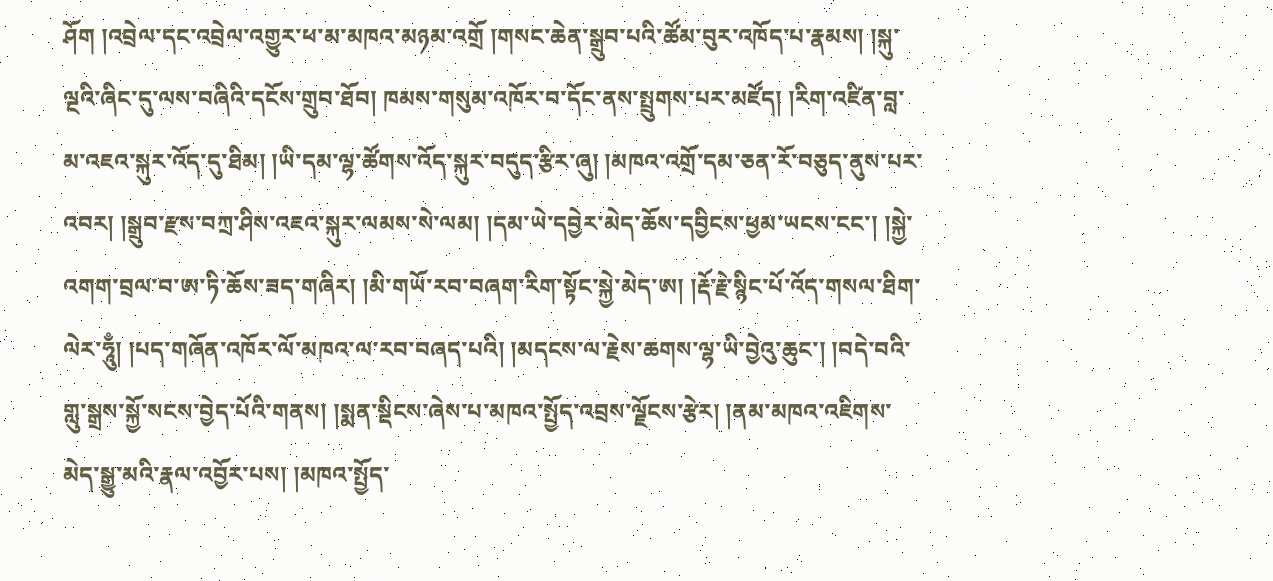ཤོག །འབྲེལ་དང་འབྲེལ་འགྱུར་ཕ་མ་མཁའ་མཉམ་འགྲོ །གསང་ཆེན་སྒྲུབ་པའི་ཚོམ་བུར་འཁོད་པ་རྣམས། །སྐུ་ལྔའི་ཞིང་དུ་ལས་བཞིའི་དངོས་གྲུབ་ཐོབ། ཁམས་གསུམ་འཁོར་བ་དོང་ནས་སྤྲུགས་པར་མཛོད། །རིག་འཛིན་བླ་མ་འཇའ་སྐུར་འོད་དུ་ཐིམ། །ཡི་དམ་ལྷ་ཚོགས་འོད་སྐུར་བདུད་རྩིར་ཞུ། །མཁའ་འགྲོ་དམ་ཅན་རོ་བཅུད་ནུས་པར་འབར། །སྒྲུབ་རྫས་བཀྲ་ཤིས་འཇའ་སྐུར་ལམས་སེ་ལམ། །དམ་ཡེ་དབྱེར་མེད་ཆོས་དབྱིངས་ཕྱམ་ཡངས་ངང་། །སྐྱེ་འགག་བྲལ་བ་ཨ་ཏི་ཆོས་ཟད་གཞིར། །མི་གཡོ་རབ་བཞག་རིག་སྟོང་སྐྱེ་མེད་ཨ། །རྡོ་རྗེ་སྙིང་པོ་འོད་གསལ་ཐིག་ལེར་ཧཱུྃ། །པད་གཞོན་འཁོར་ལོ་མཁའ་ལ་རབ་བཞད་པའི། །མདངས་ལ་རྗེས་ཆགས་ལྷ་ཡི་བྱེའུ་ཆུང་། །བདེ་བའི་གླུ་སྒྲས་སྐྱོ་སངས་བྱེད་པོའི་གནས། །སྨན་སྡིངས་ཞེས་པ་མཁའ་སྤྱོད་འབྲས་ལྗོངས་རྩེར། །ནམ་མཁའ་འཇིགས་མེད་སྒྱུ་མའི་རྣལ་འབྱོར་པས། །མཁའ་སྤྱོད་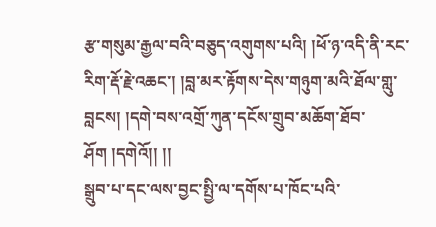རྩ་གསུམ་རྒྱལ་བའི་བཅུད་འགུགས་པའི། །ཕོ་ཉ་འདི་ནི་རང་རིག་རྡོ་རྗེ་འཆང་། །བླ་མར་རྟོགས་དེས་གཉུག་མའི་ཐོལ་གླུ་བླངས། །དགེ་བས་འགྲོ་ཀུན་དངོས་གྲུབ་མཆོག་ཐོབ་ཤོག །དགེའོ།། །།
སྒྲུབ་པ་དང་ལས་བྱང་སྤྱི་ལ་དགོས་པ་ཁོང་པའི་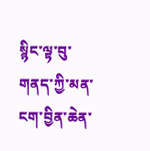སྙིང་ལྟ་བུ་གནད་ཀྱི་མན་ངག་བྱིན་ཆེན་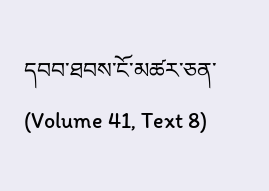དབབ་ཐབས་ངོ་མཚར་ཅན་ (Volume 41, Text 8)